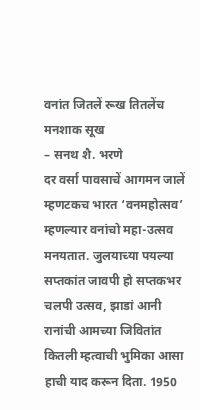वनांत जितलें रूख तितलेंच मनशाक सूख
– सनथ शै. भरणे
दर वर्सा पावसाचें आगमन जालें म्हणटकच भारत ‘वनमहोत्सव’ म्हणल्यार वनांचो महा-उत्सव मनयतात. जुलयाच्या पयल्या सप्तकांत जावपी हो सप्तकभर चलपी उत्सव, झाडां आनी रानांची आमच्या जिवितांत कितली म्हत्वाची भुमिका आसा हाची याद करून दिता. 1950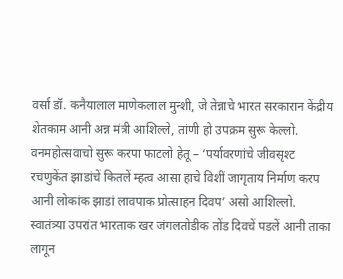वर्सा डॉ. कनैयालाल माणेकलाल मुन्शी, जे तेन्नाचे भारत सरकारान केंद्रीय शेतकाम आनी अन्न मंत्री आशिल्ले, तांणी हो उपक्रम सुरू केल्लो. वनमहोत्सवाचो सुरू करपा फाटलो हेतू – ‘पर्यावरणांचे जीवसृश्ट रचणुकेंत झाडांचें कितलें म्हत्व आसा हाचे विशीं जागृताय निर्माण करप आनी लोकांक झाडां लावपाक प्रोत्साहन दिवप’ असो आशिल्लो.
स्वातंत्र्या उपरांत भारताक खर जंगलतोडीक तोंड दिवचें पडलें आनी ताका लागून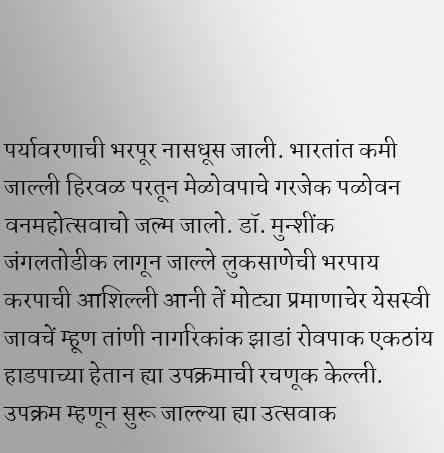पर्यावरणाची भरपूर नासधूस जाली. भारतांत कमी जाल्ली हिरवळ परतून मेळोवपाचे गरजेक पळोवन वनमहोत्सवाचो जल्म जालो. डॉ. मुन्शींक जंगलतोडीक लागून जाल्ले लुकसाणेची भरपाय करपाची आशिल्ली आनी तें मोट्या प्रमाणाचेर येसस्वी जावचें म्हूण तांणी नागरिकांक झाडां रोवपाक एकठांय हाडपाच्या हेतान ह्या उपक्रमाची रचणूक केल्ली. उपक्रम म्हणून सुरू जाल्ल्या ह्या उत्सवाक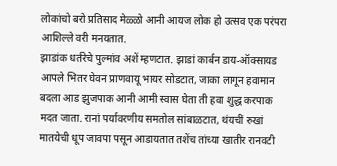लोकांचो बरो प्रतिसाद मेळ्ळो आनी आयज लोक हो उत्सव एक परंपरा आशिल्ले वरी मनयतात.
झाडांक धर्तरेचे पुल्मांव अशें म्हणटात. झाडां कार्बन डाय-ऑक्सायड आपले भितर घेवन प्राणवायू भायर सोडटात, जाका लागून हवामान बदला आड झुजपाक आनी आमी स्वास घेता ती हवा शुद्ध करपाक मदत जाता. रानां पर्यावरणीय समतोल सांबाळटात, थंयचीं रुखां मातयेची धूप जावपा पसून आडायतात तशेंच तांच्या खातीर रानवटी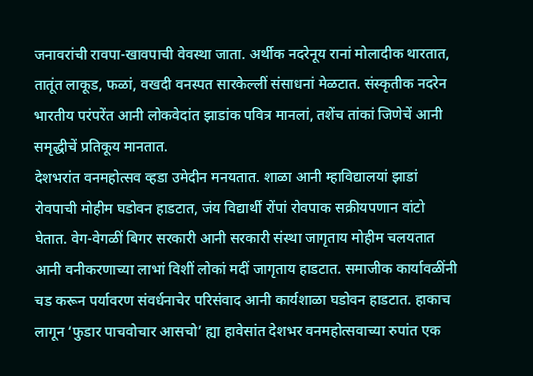जनावरांची रावपा-खावपाची वेवस्था जाता. अर्थीक नदरेनूय रानां मोलादीक थारतात, तातूंत लाकूड, फळां, वखदी वनस्पत सारकेल्लीं संसाधनां मेळटात. संस्कृतीक नदरेन भारतीय परंपरेंत आनी लोकवेदांत झाडांक पवित्र मानलां, तशेंच तांकां जिणेचें आनी समृद्धीचें प्रतिकूय मानतात.
देशभरांत वनमहोत्सव व्हडा उमेदीन मनयतात. शाळा आनी म्हाविद्यालयां झाडां रोवपाची मोहीम घडोवन हाडटात, जंय विद्यार्थी रोंपां रोवपाक सक्रीयपणान वांटो घेतात. वेग-वेगळीं बिगर सरकारी आनी सरकारी संस्था जागृताय मोहीम चलयतात आनी वनीकरणाच्या लाभां विशीं लोकां मदीं जागृताय हाडटात. समाजीक कार्यावळींनी चड करून पर्यावरण संवर्धनाचेर परिसंवाद आनी कार्यशाळा घडोवन हाडटात. हाकाच लागून ‘फुडार पाचवोचार आसचो’ ह्या हावेसांत देशभर वनमहोत्सवाच्या रुपांत एक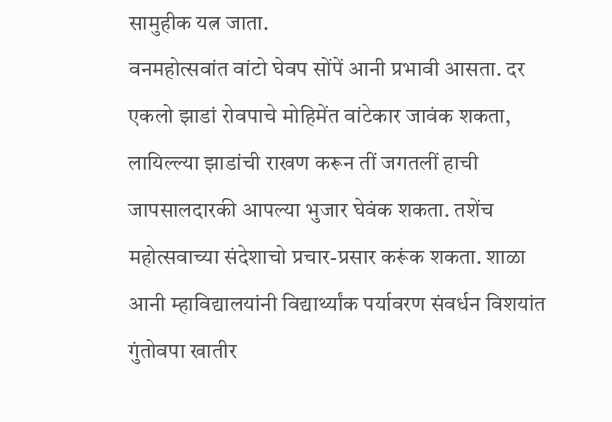सामुहीक यत्न जाता.
वनमहोत्सवांत वांटो घेवप सोंपें आनी प्रभावी आसता. दर एकलो झाडां रोवपाचे मोहिमेंत वांटेकार जावंक शकता, लायिल्ल्या झाडांची राखण करून तीं जगतलीं हाची जापसालदारकी आपल्या भुजार घेवंक शकता. तशेंच महोत्सवाच्या संदेशाचो प्रचार-प्रसार करूंक शकता. शाळा आनी म्हाविद्यालयांनी विद्यार्थ्यांक पर्यावरण संवर्धन विशयांत गुंतोवपा खातीर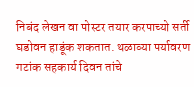निबंद लेखन वा पोस्टर तयार करपाच्यो सर्ती घडोवन हाडूंक शकतात. थळाव्या पर्यावरण गटांक सहकार्य दिवन तांचे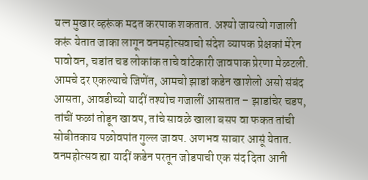यत्न मुखार व्हरूंक मदत करपाक शकतात. अश्यो जायत्यो गजाली करूं येतात जाका लागून वनमहोत्सवाचो संदेश व्यापक प्रेक्षकां मेरेन पावोवन, चडांत चड लोकांक ताचे वांटेकारी जावपाक प्रेरणा मेळटली.
आमचे दर एकल्याचे जिणेंत, आमचो झाडां कडेन खाशेलो असो संबंद आसता, आवडीच्यो यादीं तश्योच गजालीं आसतात – झाडांचेर चडप, तांचीं फळां तोडून खावप, तांचे सावळे खाला बसप वा फकत तांची सोबीतकाय पळोवपांत गुल्ल जावप. अणभव साबार आसूं येतात. वनमहोत्सव ह्या यादीं कडेन परतून जोडपाची एक संद दिता आनी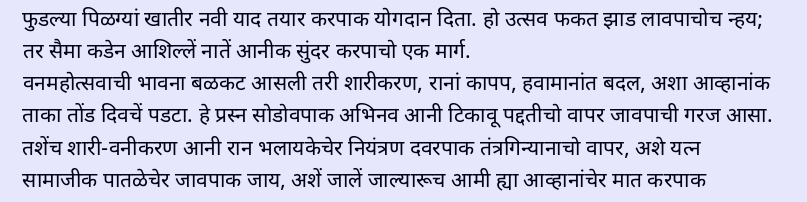फुडल्या पिळग्यां खातीर नवी याद तयार करपाक योगदान दिता. हो उत्सव फकत झाड लावपाचोच न्हय; तर सैमा कडेन आशिल्लें नातें आनीक सुंदर करपाचो एक मार्ग.
वनमहोत्सवाची भावना बळकट आसली तरी शारीकरण, रानां कापप, हवामानांत बदल, अशा आव्हानांक ताका तोंड दिवचें पडटा. हे प्रस्न सोडोवपाक अभिनव आनी टिकावू पद्दतीचो वापर जावपाची गरज आसा. तशेंच शारी-वनीकरण आनी रान भलायकेचेर नियंत्रण दवरपाक तंत्रगिन्यानाचो वापर, अशे यत्न सामाजीक पातळेचेर जावपाक जाय, अशें जालें जाल्यारूच आमी ह्या आव्हानांचेर मात करपाक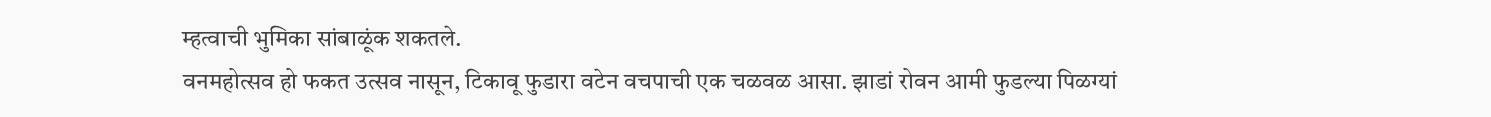म्हत्वाची भुमिका सांबाळूंक शकतले.
वनमहोत्सव हो फकत उत्सव नासून, टिकावू फुडारा वटेन वचपाची एक चळवळ आसा. झाडां रोवन आमी फुडल्या पिळग्यां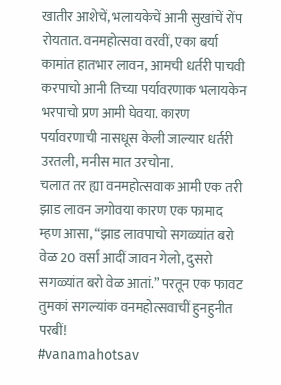खातीर आशेचें, भलायकेचें आनी सुखांचें रोंप रोयतात. वनमहोत्सवा वरवीं, एका बर्या कामांत हातभार लावन, आमची धर्तरी पाचवी करपाचो आनी तिच्या पर्यावरणाक भलायकेन भरपाचो प्रण आमी घेवया. कारण पर्यावरणाची नासधूस केली जाल्यार धर्तरी उरतली, मनीस मात उरचोना.
चलात तर ह्या वनमहोत्सवाक आमी एक तरी झाड लावन जगोवया कारण एक फामाद म्हण आसा, “झाड लावपाचो सगळ्यांत बरो वेळ 20 वर्सां आदीं जावन गेलो, दुसरो सगळ्यांत बरो वेळ आतां.” परतून एक फावट तुमकां सगल्यांक वनमहोत्सवाचीं हुनहुनीत परबीं!
#vanamahotsav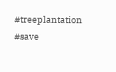#treeplantation #save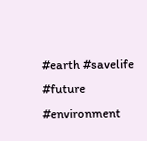#earth #savelife #future #environment